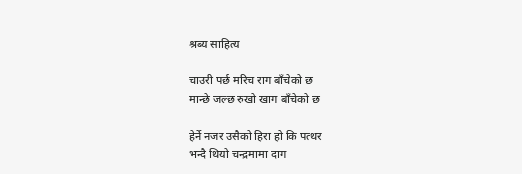श्रब्य साहित्य

चाउरी पर्छ मरिच राग बाँचेको छ
मान्छे जल्छ रुखो खाग बाँचेको छ

हेर्ने नजर उसैको हिरा हो कि पत्थर
भन्दै थियो चन्द्रमामा दाग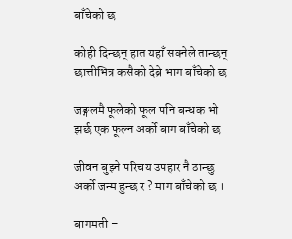बाँचेको छ

कोही दिन्छन् हात यहाँ सक्नेले तान्छन्
छात्तीभित्र कसैको देब्रे भाग बाँचेको छ

जङ्गलमै फूलेको फूल पनि बन्धक भो
झर्छ एक फूल्न अर्को बाग बाँचेको छ

जीवन बुझ्ने परिचय उपहार नै ठान्छु
अर्को जन्म हुन्छ र ? माग बाँचेको छ ।

बागमती –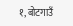१, बोटगाउँ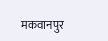मकवानपुर